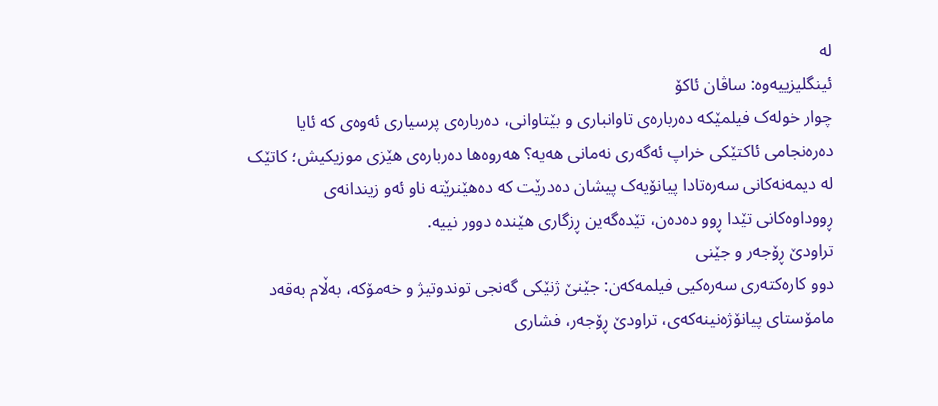لە
ئینگلیزییەوە: ساڤان ئاکۆ
چوار خولەک فیلمێکە دەربارەی تاوانباری و بێتاوانی، دەربارەی پرسیاری ئەوەی کە ئایا
دەرەنجامی ئاکتێکی خراپ ئەگەری نەمانی هەیە؟ هەروەها دەربارەی هێزی موزیکیش؛ کاتێک
لە دیمەنەکانی سەرەتادا پیانۆیەک پیشان دەدرێت کە دەهێنرێتە ناو ئەو زیندانەی
ڕووداوەکانی تێدا ڕوو دەدەن، تێدەگەین ڕزگاری هێندە دوور نییە.
تراودێ ڕۆجەر و جێنی
دوو کارەکتەری سەرەکیی فیلمەکەن: جێنێ ژنێکی گەنجی توندوتیژ و خەمۆکە، بەڵام بەقەد
مامۆستای پیانۆژەنینەکەی، تراودێ ڕۆجەر، فشاری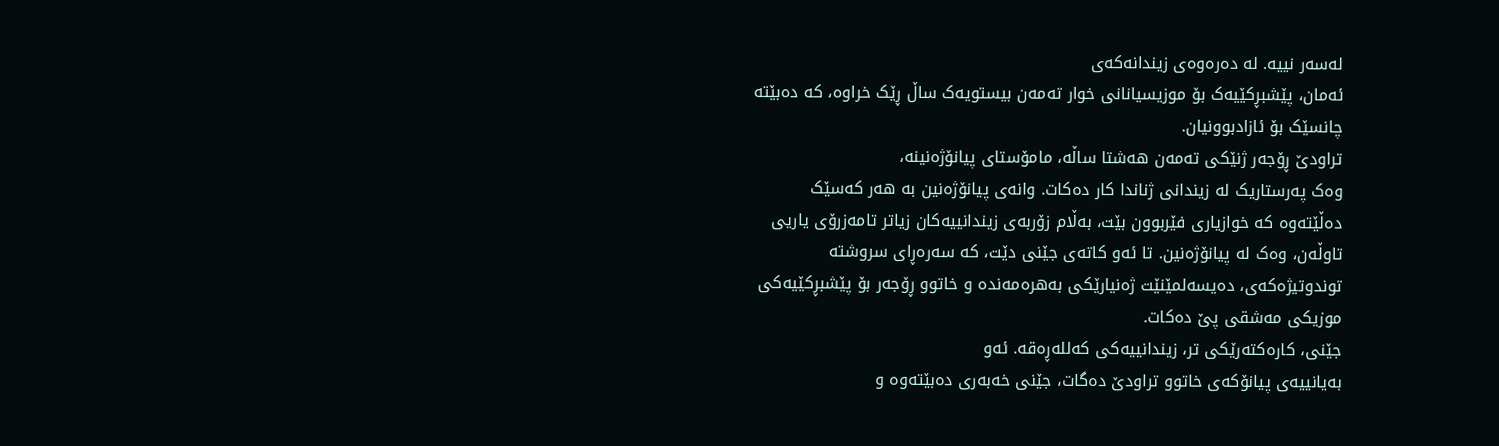لەسەر نییە. لە دەرەوەی زیندانەکەی
ئەمان، پێشبڕکێیەک بۆ موزیسیانانی خوار تەمەن بیستویەک ساڵ ڕێک خراوە، کە دەبێتە
چانسێک بۆ ئازادبوونیان.
تراودێ ڕۆجەر ژنێکی تەمەن هەشتا ساڵە، مامۆستای پیانۆژەنینە،
وەک پەرستاریک لە زیندانی ژناندا کار دەکات. وانەی پیانۆژەنین بە هەر کەسێک
دەڵێتەوە کە خوازیاری فێربوون بێت، بەڵام زۆربەی زیندانییەکان زیاتر تامەزرۆی یاریی
تاوڵەن، وەک لە پیانۆژەنین. تا ئەو کاتەی جێنی دێت، کە سەرەڕای سروشتە
توندوتیژەکەی، دەیسەلمێنێت ژەنیارێکی بەهرەمەندە و خاتوو ڕۆجەر بۆ پێشبڕکێیەکی
موزیکی مەشقی پێ دەکات.
جێنی، کارەکتەرێکی تر، زیندانییەکی کەللەڕەقە. ئەو
بەیانییەی پیانۆکەی خاتوو تراودێ دەگات، جێنی خەبەری دەبێتەوە و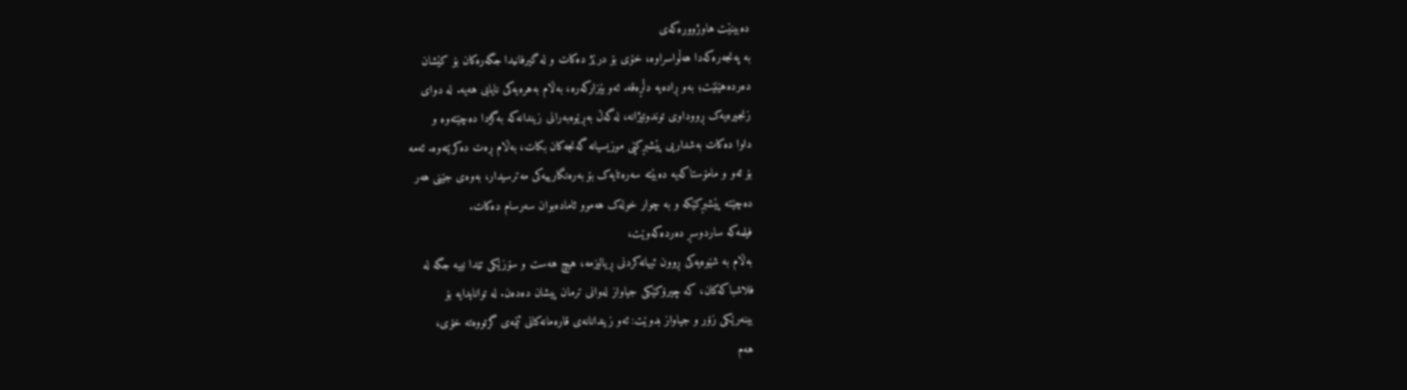دەبینێت هاوژوورەکەی
بە پەنجەرەکەدا هەڵواسراوە، خۆی بۆ درێژ دەکات و لە گیرفانیدا جگەرەکان بۆ کێشان
دەردەهێنێت؛ بەو ڕادەیە دڵڕەقە. ئەو بێزارکەرە، بەڵام بەهرەیەکی نایابی هەیە. لە دوای
زنجیرەیەک ڕووداوی توندوتیژانە، لەگەڵ بەڕێوەبەرانی زیندانەکە بەگژدا دەچێتەوە و
داوا دەکات بەشداریی پێشبڕکێی موزیسیانە گەنجەکان بکات، بەڵام ڕەت دەکرێتەوە. ئەمە
بۆ ئەو و مامۆستاکەیە دەبێتە سەرەتایەک بۆ بەرەنگارییەکی مەترسیدار، بەوەی جێنی هەر
دەچێتە پێشبڕکێکە و بە چوار خولەک هەموو ئامادەبوان سەرسام دەکات.
فیلمەکە ساردوسڕ دەردەکەوێت،
بەڵام بە شێوەیەکی ڕوون ئیهانەکردنی ڕیالیزمە، هیچ هەست و سۆزێکی تێدا نییە جگە لە
فلاشباکەکان، کە چیرۆکێکی جیاواز لەوانی ترمان پیشان دەدەن. لە توانایدایە بۆ
بینەرێکی زۆر و جیاواز بدوێت: ئەو زیندانانەی قارەمانەکانی ئێمەی گرتووەتە خۆی،
هەم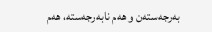بەرجەستەن و هەم نابەرجەستە، هەم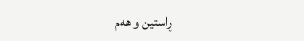ڕاستین و هەم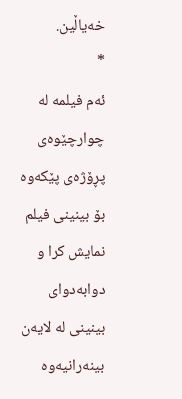خەیاڵین.
*
ئەم فیلمە لە چوارچێوەی پڕۆژەی پێکەوە بۆ بینینی فیلم نمایش کرا و دوابەدوای بینینی لە لایەن بینەرانیەوە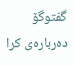گفتوگۆ دەربارەی کرا